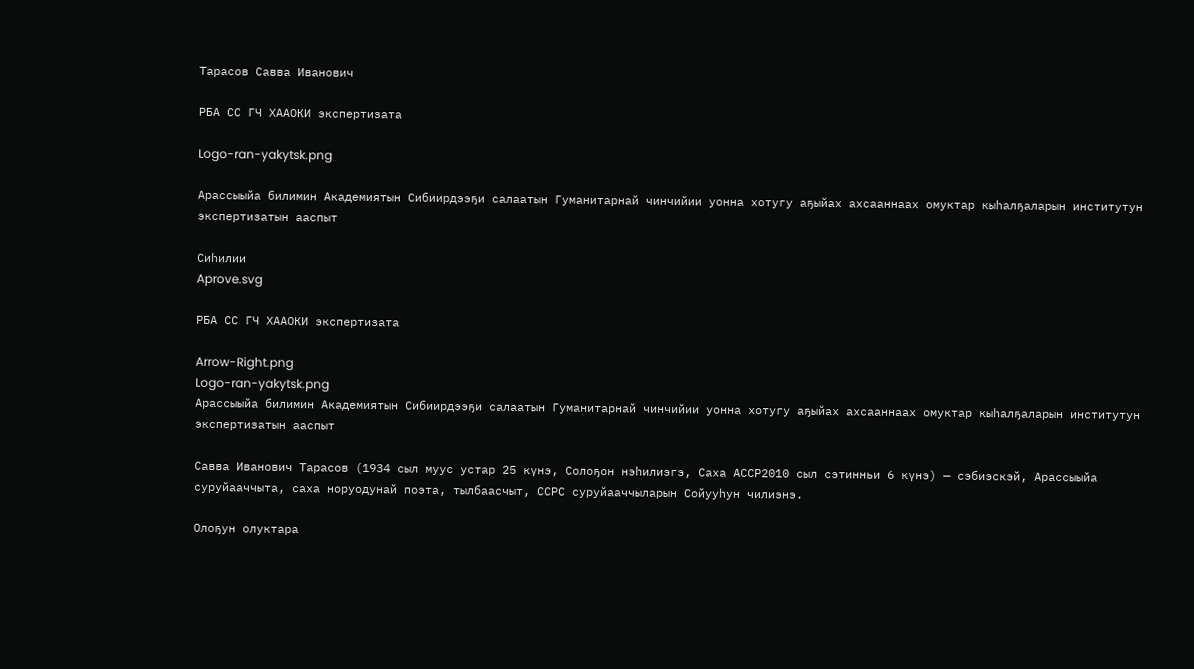Тарасов Савва Иванович

РБА СС ГЧ ХААОКИ экспертизата

Logo-ran-yakytsk.png

Арассыыйа билимин Академиятын Сибиирдээҕи салаатын Гуманитарнай чинчийии уонна хотугу аҕыйах ахсааннаах омуктар кыһалҕаларын институтун экспертизатын ааспыт

Сиһилии
Aprove.svg

РБА СС ГЧ ХААОКИ экспертизата

Arrow-Right.png
Logo-ran-yakytsk.png
Арассыыйа билимин Академиятын Сибиирдээҕи салаатын Гуманитарнай чинчийии уонна хотугу аҕыйах ахсааннаах омуктар кыһалҕаларын институтун экспертизатын ааспыт

Савва Иванович Тарасов (1934 сыл муус устар 25 күнэ, Солоҕон нэһилиэгэ, Саха АССР2010 сыл сэтинньи 6 күнэ) — сэбиэскэй, Арассыыйа суруйааччыта, саха норуодунай поэта, тылбаасчыт, ССРС суруйааччыларын Сойууһун чилиэнэ.

Олоҕун олуктара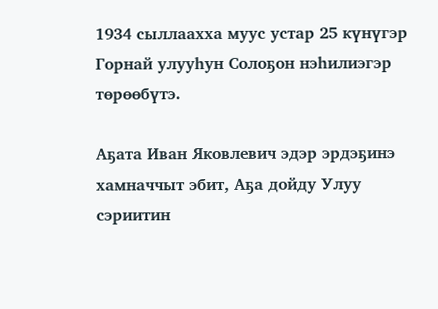1934 сыллаахха муус устар 25 күнүгэр Горнай улууһун Солоҕон нэһилиэгэр төрөөбүтэ.

Аҕата Иван Яковлевич эдэр эрдэҕинэ хамначчыт эбит, Аҕа дойду Улуу сэриитин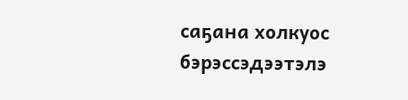саҕана холкуос бэрэссэдээтэлэ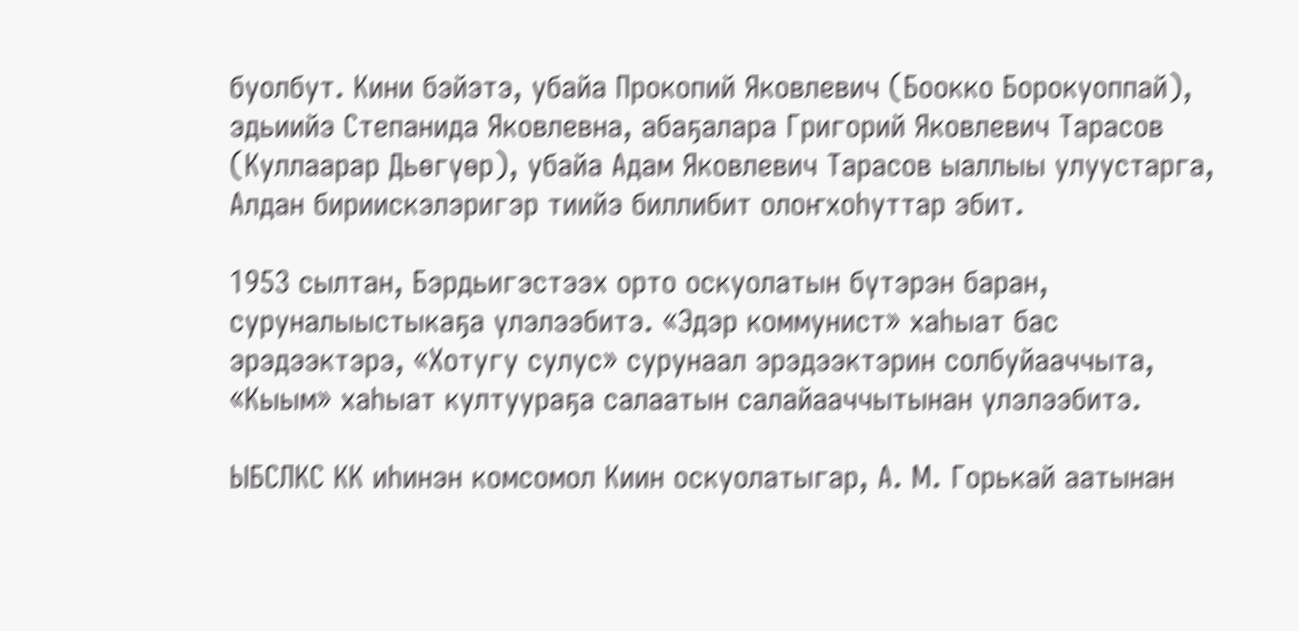буолбут. Кини бэйэтэ, убайа Прокопий Яковлевич (Боокко Борокуоппай), эдьиийэ Степанида Яковлевна, абаҕалара Григорий Яковлевич Тарасов (Куллаарар Дьөгүөр), убайа Адам Яковлевич Тарасов ыаллыы улуустарга, Алдан бириискэлэригэр тиийэ биллибит олоҥхоһуттар эбит.

1953 сылтан, Бэрдьигэстээх орто оскуолатын бүтэрэн баран, суруналыыстыкаҕа үлэлээбитэ. «Эдэр коммунист» хаһыат бас эрэдээктэрэ, «Хотугу сулус» сурунаал эрэдээктэрин солбуйааччыта, «Кыым» хаһыат култуураҕа салаатын салайааччытынан үлэлээбитэ.

ЫБСЛКС КК иһинэн комсомол Киин оскуолатыгар, А. М. Горькай аатынан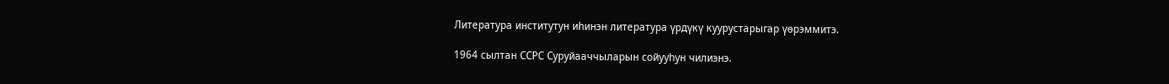Литература институтун иһинэн литература үрдүкү куурустарыгар үөрэммитэ.

1964 сылтан ССРС Суруйааччыларын сойууһун чилиэнэ.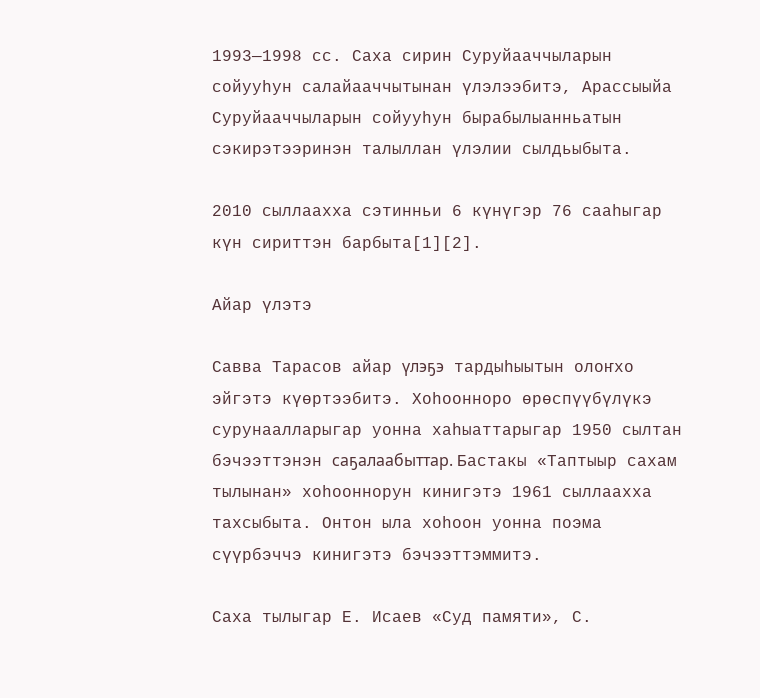1993—1998 сс. Саха сирин Суруйааччыларын сойууһун салайааччытынан үлэлээбитэ, Арассыыйа Суруйааччыларын сойууһун бырабылыанньатын сэкирэтээринэн талыллан үлэлии сылдьыбыта.

2010 сыллаахха сэтинньи 6 күнүгэр 76 сааһыгар күн сириттэн барбыта[1][2].

Айар үлэтэ

Савва Тарасов айар үлэҕэ тардыһыытын олоҥхо эйгэтэ күөртээбитэ. Хоһоонноро өрөспүүбүлүкэ сурунаалларыгар уонна хаһыаттарыгар 1950 сылтан бэчээттэнэн саҕалаабыттар. Бастакы «Таптыыр сахам тылынан» хоһооннорун кинигэтэ 1961 сыллаахха тахсыбыта. Онтон ыла хоһоон уонна поэма сүүрбэччэ кинигэтэ бэчээттэммитэ.

Саха тылыгар Е. Исаев «Суд памяти», С.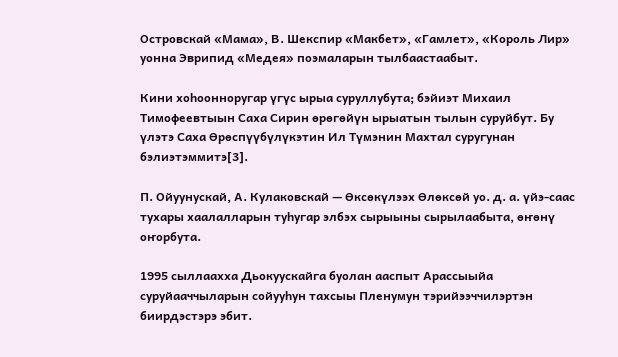Островскай «Мама», В. Шекспир «Макбет», «Гамлет», «Король Лир» уонна Эврипид «Медея» поэмаларын тылбаастаабыт.

Кини хоһоонноругар үгүс ырыа суруллубута; бэйиэт Михаил Тимофеевтыын Саха Сирин өрөгөйүн ырыатын тылын суруйбут. Бу үлэтэ Саха Өрөспүүбүлүкэтин Ил Түмэнин Махтал суругунан бэлиэтэммитэ[3].

П. Ойуунускай, А. Кулаковскай — Өксөкүлээх Өлөксөй уо. д. а. үйэ-саас тухары хаалалларын туһугар элбэх сырыыны сырылаабыта, өҥөнү оҥорбута.

1995 сыллаахха Дьокуускайга буолан ааспыт Арассыыйа суруйааччыларын сойууһун тахсыы Пленумун тэрийээччилэртэн биирдэстэрэ эбит.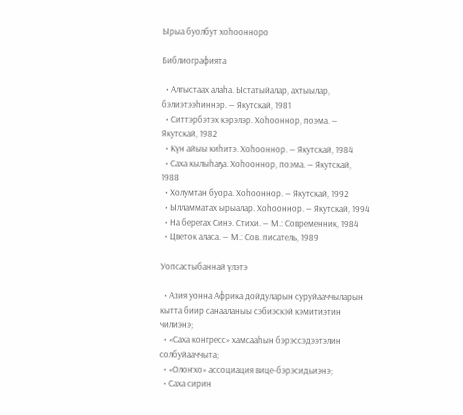Ырыа буолбут хоһоонноро

Библиографията

  • Алгыстаах алаһа. Ыстатыйалар, ахтыылар, бэлиэтээһиннэр. — Якутскай, 1981
  • Ситтэрбэтэх кэрэлэр. Хоһооннор, поэма. — Якутскай, 1982
  • Күн айыы киһитэ. Хоһооннор. — Якутскай, 1984
  • Саха кылыһаҕа. Хоһооннор, поэма. — Якутскай, 1988
  • Холумтан буора. Хоһооннор. — Якутскай, 1992
  • Ылламматах ырыалар. Хоһооннор. — Якутскай, 1994
  • На берегах Синэ. Стихи. — М.: Современник, 1984
  • Цветок аласа. — М.: Сов. писатель, 1989

Уопсастыбаннай үлэтэ

  • Азия уонна Африка дойдуларын суруйааччыларын кытта биир санааланыы сэбиэскэй кэмитиэтин чилиэнэ;
  • «Саха конгресс» хамсааһын бэрэссэдээтэлин солбуйааччыта;
  • «Олоҥхо» ассоциация вице-бэрэсидьиэнэ;
  • Саха сирин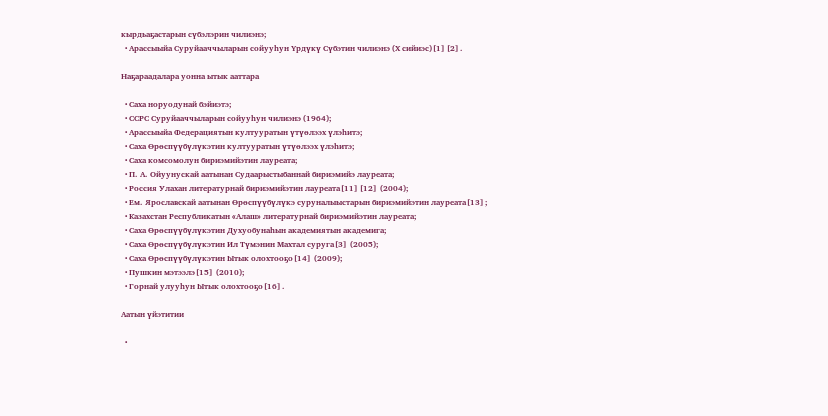кырдьаҕастарын сүбэлэрин чилиэнэ;
  • Арассыыйа Суруйааччыларын сойууһун Үрдүкү Сүбэтин чилиэнэ (Х сийиэс)[1][2].

Наҕараадалара уонна ытык ааттара

  • Саха норуодунай бэйиэтэ;
  • ССРС Суруйааччыларын сойууһун чилиэнэ (1964);
  • Арассыыйа Федерациятын култууратын үтүөлээх үлэһитэ;
  • Саха Өрөспүүбүлүкэтин култууратын үтүөлээх үлэһитэ;
  • Саха комсомолун бириэмийэтин лауреата;
  • П. А. Ойуунускай аатынан Судаарыстыбаннай бириэмийэ лауреата;
  • Россия Улахан литературнай бириэмийэтин лауреата[11][12] (2004);
  • Ем. Ярославскай аатынан Өрөспүүбүлүкэ суруналыыстарын бириэмийэтин лауреата[13];
  • Казахстан Республикатын «Алаш» литературнай бириэмийэтин лауреата;
  • Саха Өрөспүүбүлүкэтин Духуобунаһын академиятын академига;
  • Саха Өрөспүүбүлүкэтин Ил Түмэнин Махтал суруга[3] (2005);
  • Саха Өрөспүүбүлүкэтин Ытык олохтооҕо[14] (2009);
  • Пушкин мэтээлэ[15] (2010);
  • Горнай улууһун Ытык олохтооҕо[16].

Аатын үйэтитии

  •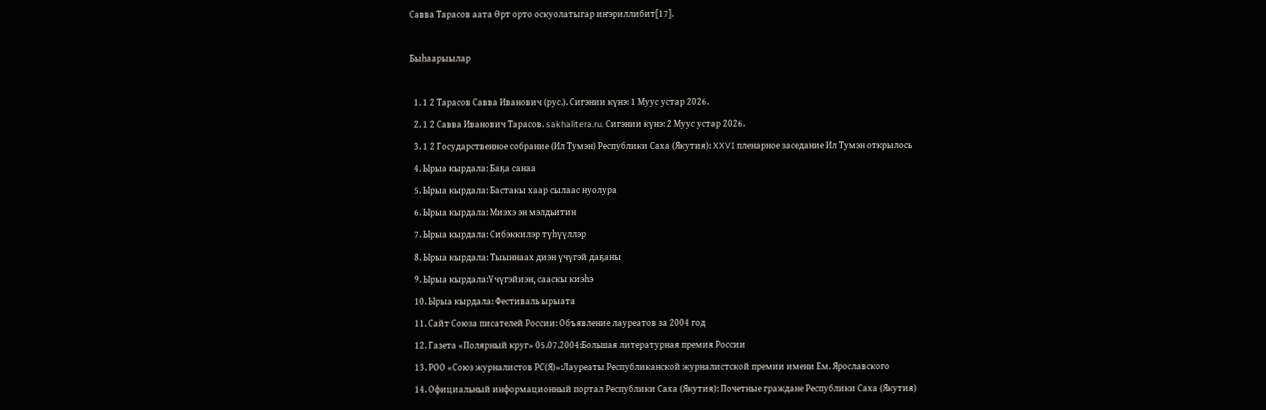Савва Тарасов аата Өрт орто оскуолатыгар иҥэриллибит[17].

Быһаарыылар

  1. 1 2 Тарасов Савва Иванович (рус.). Сигэнии күнэ: 1 Муус устар 2026.
  2. 1 2 Савва Иванович Тарасов. sakhalitera.ru. Сигэнии күнэ: 2 Муус устар 2026.
  3. 1 2 Государственное собрание (Ил Тумэн) Республики Саха (Якутия): XXVI пленарное заседание Ил Тумэн открылось
  4. Ырыа кырдала: Баҕа санаа
  5. Ырыа кырдала: Бастакы хаар сылаас нуолура
  6. Ырыа кырдала: Миэхэ эн мэлдьитин
  7. Ырыа кырдала: Сибэккилэр түһүүллэр
  8. Ырыа кырдала: Тыыннаах диэн үчүгэй даҕаны
  9. Ырыа кырдала:Үчүгэйиэн, сааскы киэһэ
  10. Ырыа кырдала: Фестиваль ырыата
  11. Сайт Союза писателей России: Объявление лауреатов за 2004 год
  12. Газета «Полярный круг» 05.07.2004:Большая литературная премия России
  13. РОО «Союз журналистов РС(Я)»:Лауреаты Республиканской журналистской премии имени Ем. Ярославского
  14. Официальный информационный портал Республики Саха (Якутия): Почетные граждане Республики Саха (Якутия)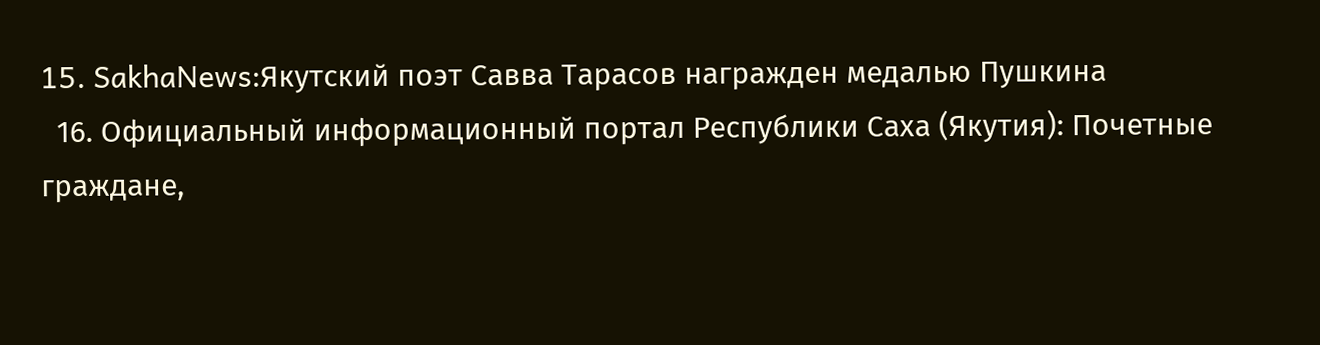15. SakhaNews:Якутский поэт Савва Тарасов награжден медалью Пушкина
  16. Официальный информационный портал Республики Саха (Якутия): Почетные граждане,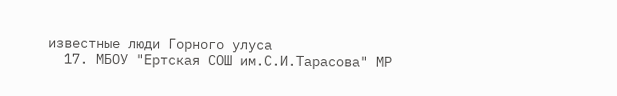известные люди Горного улуса
  17. МБОУ "Ертская СОШ им.С.И.Тарасова" МР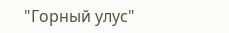"Горный улус"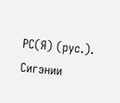РС(Я) (рус.). Сигэнии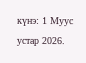күнэ: 1 Муус устар 2026.